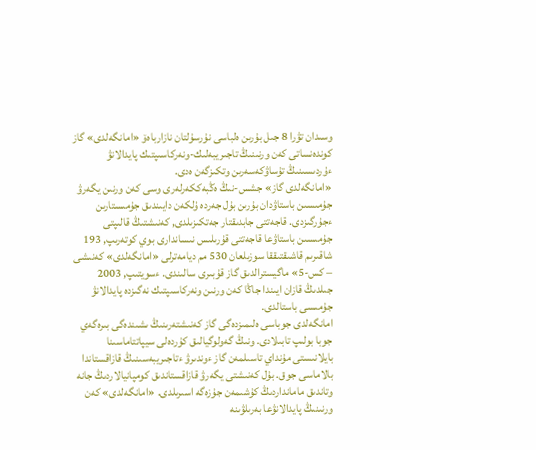وسىدان تۋرا 8 جىل بۇرىن ەلباسى نۇرسۇلتان نازارباەۆ «امانگەلدى» گاز كوندەنساتى كەن ورنىنىڭ تاجىريبەلىك-ونەركاسىپتىك پايدالانۋ ءۇردىسىنىڭ تۇساۋكەسەرىن وتكىزگەن ەدى.
«امانگەلدى گاز» جشس-نىڭ ەڭبەككەرلەرى وسى كەن ورنىن يگەرۋ جۇمىسىن باستاۋدان بۇرىن بۇل جەردە ۇلكەن دايىندىق جۇمىستارىن ءجۇرگىزدى. قاجەتتى جابدىقتار جەتكىزىلدى, كەنىشتىڭ قالىپتى جۇمىسىن باستاۋعا قاجەتتى قۇرىلىس نىساندارى بوي كوتەرىپ, 193 شاقىرىم قاشىقتىققا سوزىلعان 530 مم ديامەترلى «امانگەلدى» كەنىشى – كس-5» ماگيسترالدىق گاز قۇبىرى سالىندى. ءسويتىپ, 2003 جىلدىڭ قازان ايىندا جاڭا كەن ورنىن ونەركاسىپتىك نەگىزدە پايدالانۋ جۇمىسى باستالدى.
امانگەلدى جوباسى ەلىمىزدەگى گاز كەنىشتەرىنىڭ ىشىندەگى بىرەگەي جوبا بولىپ تابىلادى. ونىڭ گەولوگيالىق كۇردەلى سيپاتتاماسىنا بايلانىستى مۇنداي تاسىلمەن گاز ءوندىرۋ ءتاجىريبەسىنىڭ قازاقستاندا بالاماسى جوق. بۇل كەنىشتى يگەرۋ قازاقستاندىق كومپانيالاردىڭ جانە وتاندىق مامانداردىڭ كۇشىمەن جۇزەگە اسىرىلدى. «امانگەلدى» كەن ورنىنىڭ پايدالانۋعا بەرىلۋىنە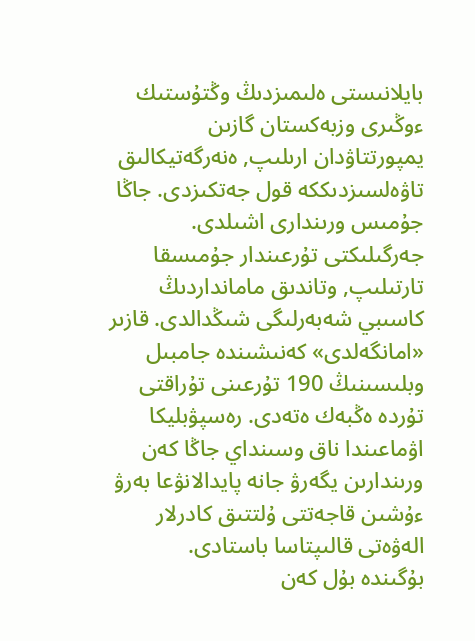بايلانىستى ەلىمىزدىڭ وڭتۇستىك ءوڭىرى وزبەكستان گازىن يمپورتتاۋدان ارىلىپ, ەنەرگەتيكالىق تاۋەلسىزدىككە قول جەتكىزدى. جاڭا جۇمىس ورىندارى اشىلدى. جەرگىلىكتى تۇرعىندار جۇمىسقا تارتىلىپ, وتاندىق مامانداردىڭ كاسىبي شەبەرلىگى شىڭدالدى. قازىر «امانگەلدى» كەنىشىندە جامبىل وبلىسىنىڭ 190 تۇرعىنى تۇراقتى تۇردە ەڭبەك ەتەدى. رەسپۋبليكا اۋماعىندا ناق وسىنداي جاڭا كەن ورىندارىن يگەرۋ جانە پايدالانۋعا بەرۋ ءۇشىن قاجەتتى ۇلتتىق كادرلار الەۋەتى قالىپتاسا باستادى.
بۇگىندە بۇل كەن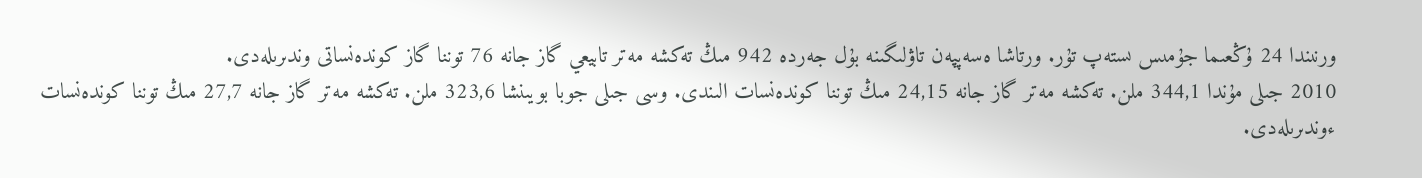ورنىندا 24 ۇڭعىما جۇمىس ىستەپ تۇر. ورتاشا ەسەپپەن تاۋلىگىنە بۇل جەردە 942 مىڭ تەكشە مەتر تابيعي گاز جانە 76 توننا گاز كوندەنساتى وندىرىلەدى.
2010 جىلى مۇندا 344,1 ملن. تەكشە مەتر گاز جانە 24,15 مىڭ توننا كوندەنسات الىندى. وسى جىلى جوبا بويىنشا 323,6 ملن. تەكشە مەتر گاز جانە 27,7 مىڭ توننا كوندەنسات ءوندىرىلەدى.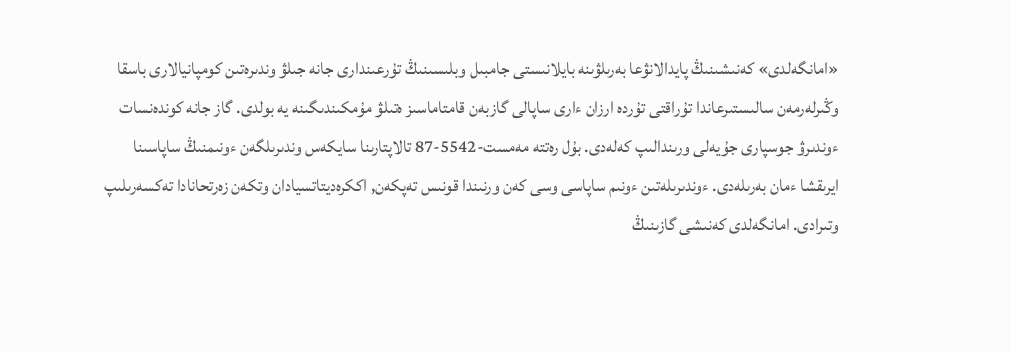«امانگەلدى» كەنىشىنىڭ پايدالانۋعا بەرىلۋىنە بايلانىستى جامبىل وبلىسىنىڭ تۇرعىندارى جانە جىلۋ وندىرەتىن كومپانيالارى باسقا وڭىرلەرمەن سالىستىرعاندا تۇراقتى تۇردە ارزان ءارى ساپالى گازبەن قامتاماسىز ەتىلۋ مۇمكىندىگىنە يە بولدى. گاز جانە كوندەنسات ءوندىرۋ جوسپارى جۇيەلى ورىندالىپ كەلەدى. بۇل رەتتە مەمست-5542-87 تالاپتارىنا سايكەس وندىرىلگەن ءونىمنىڭ ساپاسىنا ايرىقشا ءمان بەرىلەدى. ءوندىرىلەتىن ءونىم ساپاسى وسى كەن ورنىندا قونىس تەپكەن, اككرەديتاتسيادان وتكەن زەرتحانادا تەكسەرىلىپ وتىرادى. امانگەلدى كەنىشى گازىنىڭ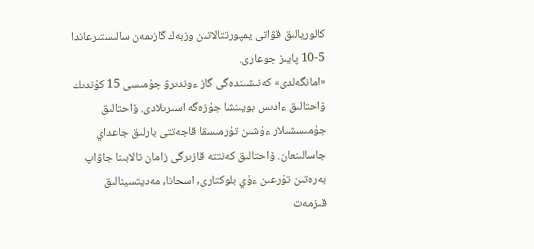كالوريالىق قۋاتى يمپورتتالاتىن وزبەك گازىمەن سالىستىرعاندا 5-10 پايىز جوعارى.
«امانگەلدى» كەنىشىندەگى گاز ءوندىرۋ جۇمىسى 15 كۇندىك ۆاحتالىق ءادىس بويىنشا جۇزەگە اسىرىلادى. ۆاحتالىق جۇمىسشىلار ءۇشىن تۇرمىسقا قاجەتتى بارلىق جاعداي جاسالىنعان. ۆاحتالىق كەنتتە قازىرگى زامان تالابىنا جاۋاپ بەرەتىن تۇرعىن ءۇي بلوكتارى, اسحانا, مەديتسينالىق قىزمەت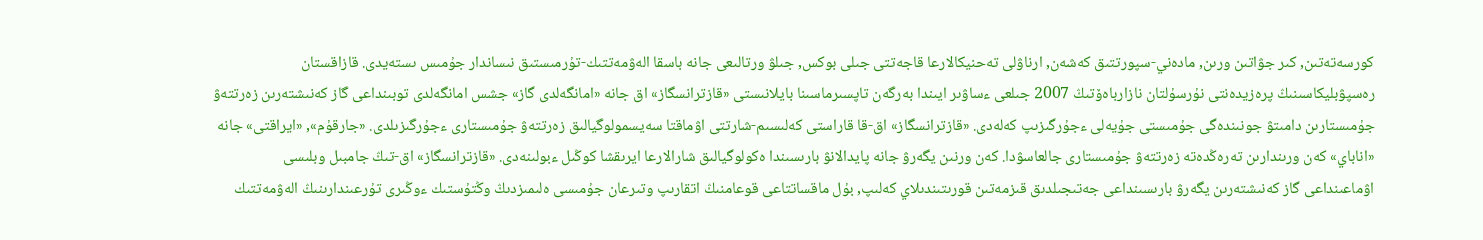كورسەتەتىن, كىر جۋاتىن ورىن, مادەني-سپورتتىق كەشەن, ارناۋلى تەحنيكالارعا قاجەتتى جىلى بوكس, جىلۋ ورتالىعى جانە باسقا الەۋمەتتىك-تۇرمىستىق نىساندار جۇمىس ىستەيدى. قازاقستان رەسپۋبليكاسىنىڭ پرەزيدەنتى نۇرسۇلتان نازارباەۆتىڭ 2007 جىلعى ءساۋىر ايىندا بەرگەن تاپسىرماسىنا بايلانىستى «قازترانسگاز» اق جانە «امانگەلدى گاز» جشس امانگەلدى توبىنداعى گاز كەنىشتەرىن زەرتتەۋ جۇمىستارىن دامىتۋ جونىندەگى جۇمىستى جۇيەلى ءجۇرگىزىپ كەلەدى. «قازترانسگاز» اق-قا قاراستى كەلىسىم-شارتتى اۋماقتا سەيسمولوگيالىق زەرتتەۋ جۇمىستارى ءجۇرگىزىلدى. «جارقۇم», «ايراقتى» جانە «اناباي» كەن ورىندارىن تەرەڭدەتە زەرتتەۋ جۇمىستارى جالعاسۋدا. كەن ورنىن يگەرۋ جانە پايدالانۋ بارىسىندا ەكولوگيالىق شارالارعا ايرىقشا كوڭىل ءبولىنەدى. «قازترانسگاز» اق-تىڭ جامبىل وبلىسى اۋماعىنداعى گاز كەنىشتەرىن يگەرۋ بارىسىنداعى جەتىجىلدىق قىزمەتىن قورىتىندىلاي كەلىپ, بۇل ماقساتتاعى قوعامنىڭ اتقارىپ وتىرعان جۇمىسى ەلىمىزدىڭ وڭتۇستىك ءوڭىرى تۇرعىندارىنىڭ الەۋمەتتىك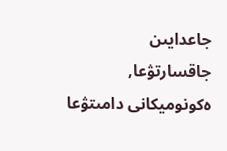جاعدايىن جاقسارتۋعا, ەكونوميكانى دامىتۋعا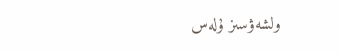ولشەۋسىز ۇلەس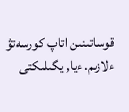قوساتىنىن اتاپ كورسەتۋ ءلازىم. ءيا, يگىلىكتى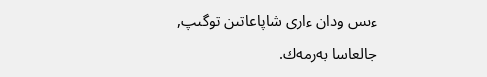ءىس ودان ءارى شاپاعاتىن توگىپ, جالعاسا بەرمەك.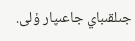جىلقىباي جاعىپار ۇلى.